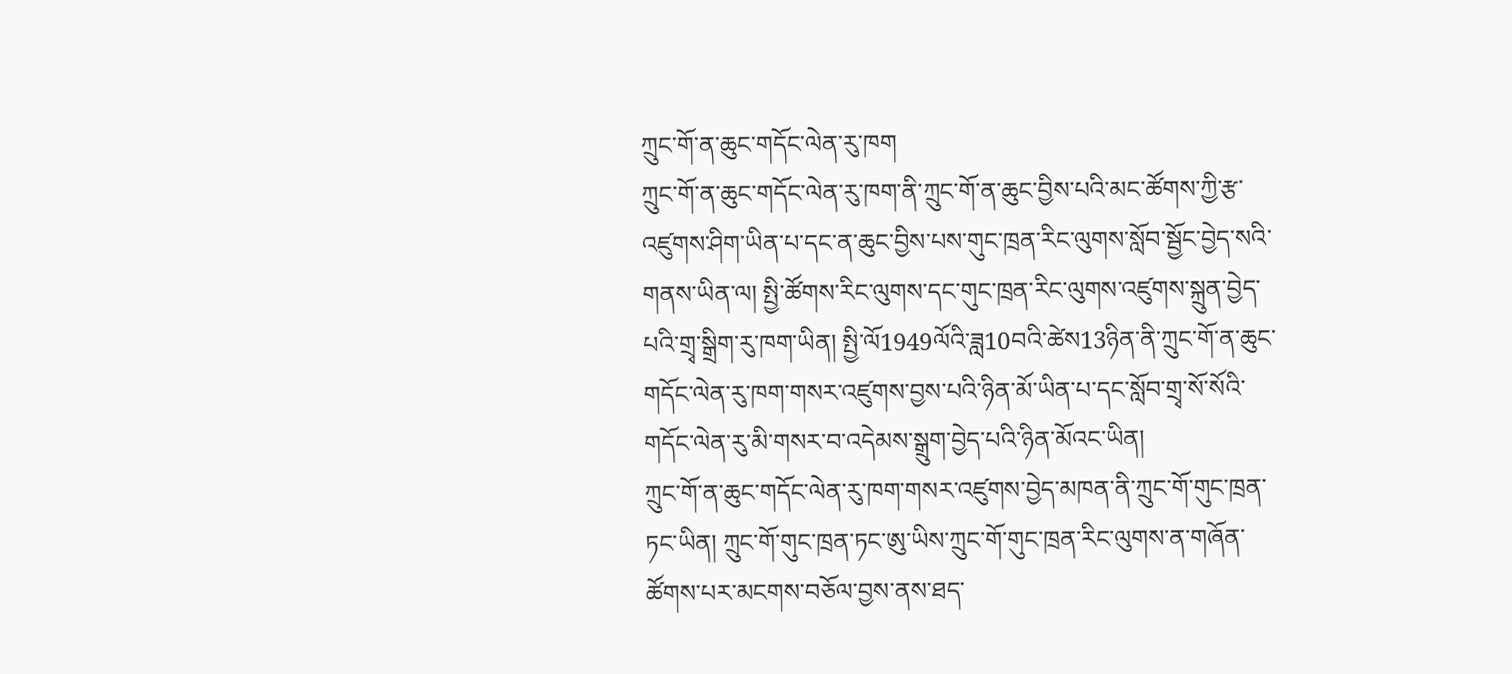ཀྲུང་གོ་ན་ཆུང་གདོང་ལེན་རུ་ཁག
ཀྲུང་གོ་ན་ཆུང་གདོང་ལེན་རུ་ཁག་ནི་ཀྲུང་གོ་ན་ཆུང་བྱིས་པའི་མང་ཚོགས་ཀྱི་རྩ་འཛུགས་ཤིག་ཡིན་པ་དང་ན་ཆུང་བྱིས་པས་གུང་ཁྲན་རིང་ལུགས་སློབ་སྦྱོང་བྱེད་སའི་གནས་ཡིན་ལ། སྤྱི་ཚོགས་རིང་ལུགས་དང་གུང་ཁྲན་རིང་ལུགས་འཛུགས་སྐྲུན་བྱེད་པའི་གྲྭ་སྒྲིག་རུ་ཁག་ཡིན། སྤྱི་ལོ1949ལོའི་ཟླ10བའི་ཚེས13ཉིན་ནི་ཀྲུང་གོ་ན་ཆུང་གདོང་ལེན་རུ་ཁག་གསར་འཛུགས་བྱས་པའི་ཉིན་མོ་ཡིན་པ་དང་སློབ་གྲྭ་སོ་སོའི་གདོང་ལེན་རུ་མི་གསར་བ་འདེམས་སྒྲུག་བྱེད་པའི་ཉིན་མོའང་ཡིན།
ཀྲུང་གོ་ན་ཆུང་གདོང་ལེན་རུ་ཁག་གསར་འཛུགས་བྱེད་མཁན་ནི་ཀྲུང་གོ་གུང་ཁྲན་ཏང་ཡིན། ཀྲུང་གོ་གུང་ཁྲན་ཏང་ཨུ་ཡིས་ཀྲུང་གོ་གུང་ཁྲན་རིང་ལུགས་ན་གཞོན་ཚོགས་པར་མངགས་བཅོལ་བྱས་ནས་ཐད་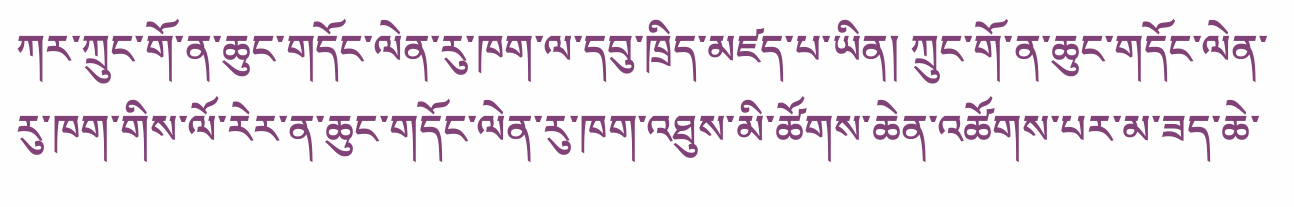ཀར་ཀྲུང་གོ་ན་ཆུང་གདོང་ལེན་རུ་ཁག་ལ་དབུ་ཁྲིད་མཛད་པ་ཡིན། ཀྲུང་གོ་ན་ཆུང་གདོང་ལེན་རུ་ཁག་གིས་ལོ་རེར་ན་ཆུང་གདོང་ལེན་རུ་ཁག་འཐུས་མི་ཚོགས་ཆེན་འཚོགས་པར་མ་ཟད་ཆེ་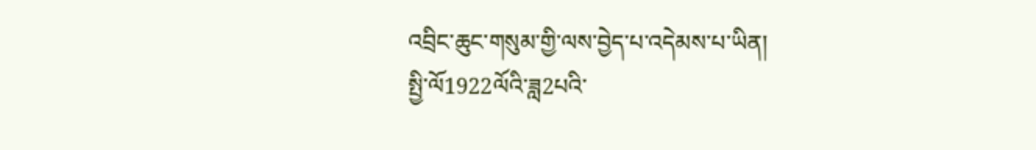འབྲིང་ཆུང་གསུམ་གྱི་ལས་བྱེད་པ་འདེམས་པ་ཡིན།
སྤྱི་ལོ1922ལོའི་ཟླ2པའི་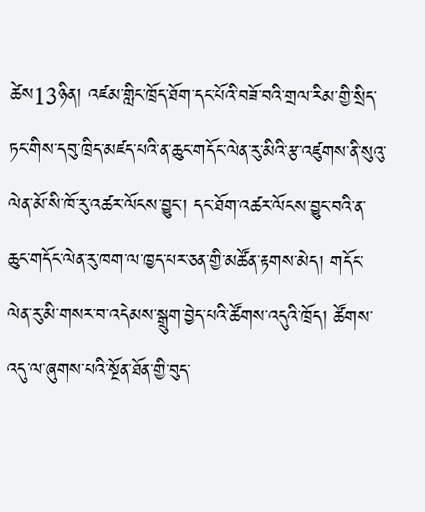ཚེས13ཉིན། འཛམ་གླིང་ཁྲོད་ཐོག་དང་པོའི་བཟོ་བའི་གྲལ་རིམ་གྱི་སྲིད་ཏང་གིས་དབུ་ཁྲིད་མཛད་པའི་ན་ཆུང་གདོང་ལེན་རུ་མིའི་རྩ་འཛུགས་ནི་སུའུ་ལེན་མོ་སི་ཁོ་རུ་འཚར་ལོངས་བྱུང་། དང་ཐོག་འཚར་ལོངས་བྱུང་བའི་ན་ཆུང་གདོང་ལེན་རུ་ཁག་ལ་ཁྱད་པར་ཅན་གྱི་མཚོན་རྟགས་མེད། གདོང་ལེན་རུ་མི་གསར་བ་འདེམས་སྒྲུག་བྱེད་པའི་ཚོགས་འདུའི་ཁྲོད། ཚོགས་འདུ་ལ་ཞུགས་པའི་སྔོན་ཐོན་གྱི་བུད་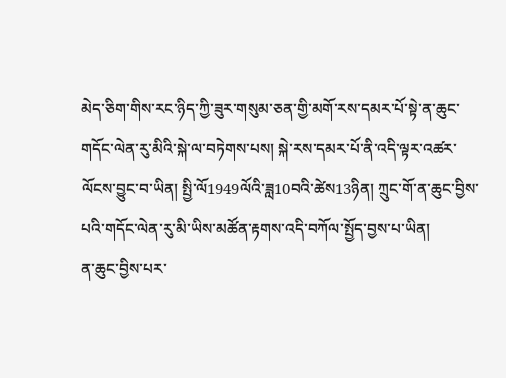མེད་ཅིག་གིས་རང་ཉིད་ཀྱི་ཟུར་གསུམ་ཅན་གྱི་མགོ་རས་དམར་པོ་སྟེ་ན་ཆུང་གདོང་ལེན་རུ་མིའི་སྐེ་ལ་བཏེགས་པས། སྐེ་རས་དམར་པོ་ནི་འདི་ལྟར་འཚར་ལོངས་བྱུང་བ་ཡིན། སྤྱི་ལོ1949ལོའི་ཟླ10བའི་ཚེས13ཉིན། ཀྲུང་གོ་ན་ཆུང་བྱིས་པའི་གདོང་ལེན་རུ་མི་ཡིས་མཚོན་རྟགས་འདི་བཀོལ་སྤྱོད་བྱས་པ་ཡིན།
ན་ཆུང་བྱིས་པར་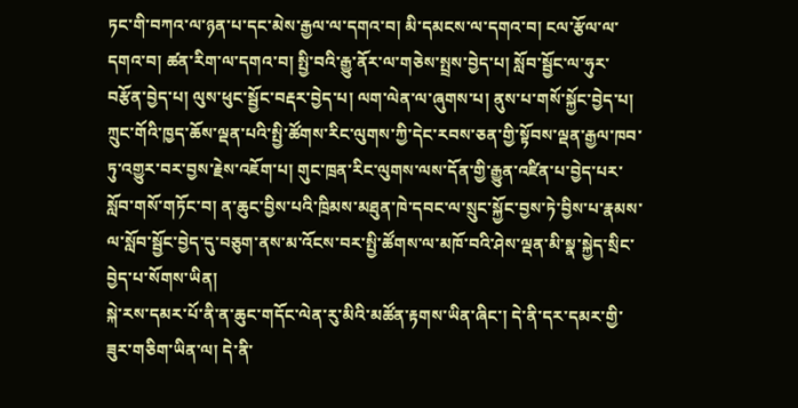ཏང་གི་བཀའ་ལ་ཉན་པ་དང་མེས་རྒྱལ་ལ་དགའ་བ། མི་དམངས་ལ་དགའ་བ། ངལ་རྩོལ་ལ་དགའ་བ། ཚན་རིག་ལ་དགའ་བ། སྤྱི་བའི་རྒྱུ་ནོར་ལ་གཅེས་སྤྲས་བྱེད་པ། སློབ་སྦྱོང་ལ་ཧུར་བརྩོན་བྱེད་པ། ལུས་ཕུང་སྦྱོང་བརྡར་བྱེད་པ། ལག་ལེན་ལ་ཞུགས་པ། ནུས་པ་གསོ་སྐྱོང་བྱེད་པ། ཀྲུང་གོའི་ཁྱད་ཆོས་ལྡན་པའི་སྤྱི་ཚོགས་རིང་ལུགས་ཀྱི་དེང་རབས་ཅན་གྱི་སྟོབས་ལྡན་རྒྱལ་ཁབ་ཏུ་འགྱུར་བར་བྱས་རྗེས་འཇོག་པ། གུང་ཁྲན་རིང་ལུགས་ལས་དོན་གྱི་རྒྱུན་འཛིན་པ་བྱེད་པར་སློབ་གསོ་གཏོང་བ། ན་ཆུང་བྱིས་པའི་ཁྲིམས་མཐུན་ཁེ་དབང་ལ་སྲུང་སྐྱོང་བྱས་ཏེ་བྱིས་པ་རྣམས་ལ་སློབ་སྦྱོང་བྱེད་དུ་བཅུག་ནས་མ་འོངས་བར་སྤྱི་ཚོགས་ལ་མཁོ་བའི་ཤེས་ལྡན་མི་སྣ་སྐྱེད་སྲིང་བྱེད་པ་སོགས་ཡིན།
སྐེ་རས་དམར་པོ་ནི་ན་ཆུང་གདོང་ལེན་རུ་མིའི་མཚོན་རྟགས་ཡིན་ཞིང་། དེ་ནི་དར་དམར་གྱི་ཟུར་གཅིག་ཡིན་ལ། དེ་ནི་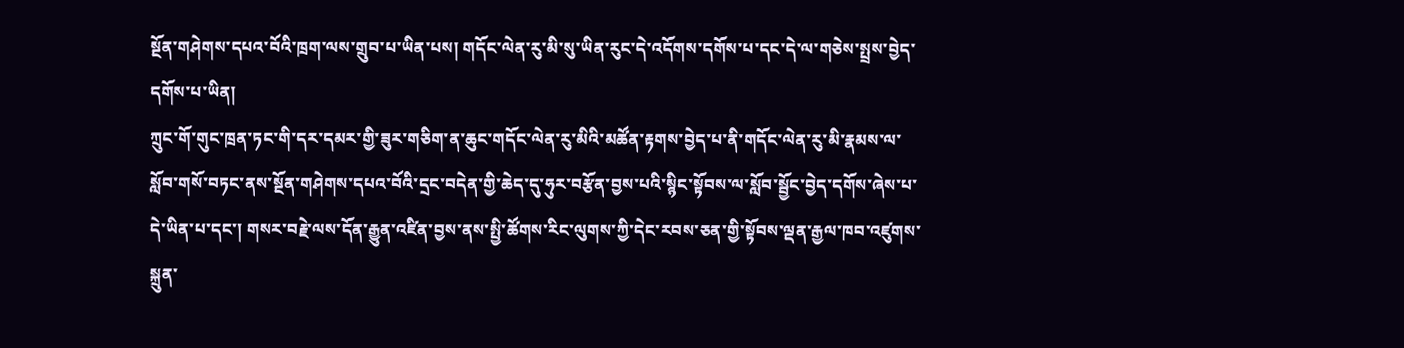སྔོན་གཤེགས་དཔའ་བོའི་ཁྲག་ལས་གྲུབ་པ་ཡིན་པས། གདོང་ལེན་རུ་མི་སུ་ཡིན་རུང་དེ་འདོགས་དགོས་པ་དང་དེ་ལ་གཅེས་སྤྲས་བྱེད་དགོས་པ་ཡིན།
ཀྲུང་གོ་གུང་ཁྲན་ཏང་གི་དར་དམར་གྱི་ཟུར་གཅིག་ན་ཆུང་གདོང་ལེན་རུ་མིའི་མཚོན་རྟགས་བྱེད་པ་ནི་གདོང་ལེན་རུ་མི་རྣམས་ལ་སློབ་གསོ་བཏང་ནས་སྔོན་གཤེགས་དཔའ་བོའི་དྲང་བདེན་གྱི་ཆེད་དུ་ཧུར་བརྩོན་བྱས་པའི་སྙིང་སྟོབས་ལ་སློབ་སྦྱོང་བྱེད་དགོས་ཞེས་པ་དེ་ཡིན་པ་དང་། གསར་བརྗེ་ལས་དོན་རྒྱུན་འཛིན་བྱས་ནས་སྤྱི་ཚོགས་རིང་ལུགས་ཀྱི་དེང་རབས་ཅན་གྱི་སྟོབས་ལྡན་རྒྱལ་ཁབ་འཛུགས་སྐྲུན་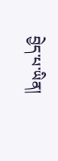བྱེད་པ་ཡིན།